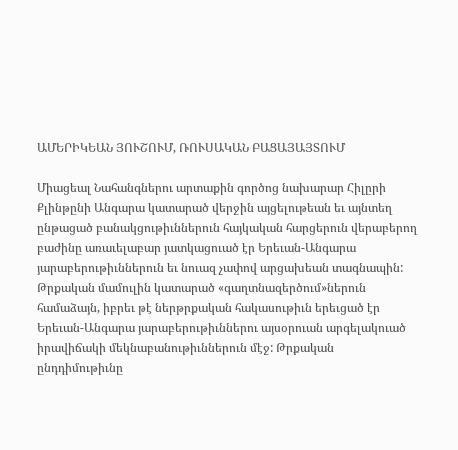ԱՄԵՐԻԿԵԱՆ ՅՈՒՇՈՒՄ, ՌՈՒՍԱԿԱՆ ԲԱՑԱՅԱՅՏՈՒՄ

Միացեալ Նահանգներու արտաքին գործոց նախարար Հիլըրի Քլինթընի Անգարա կատարած վերջին այցելութեան եւ այնտեղ ընթացած բանակցութիւններուն հայկական հարցերուն վերաբերող բաժինը առաւելաբար յատկացուած էր Երեւան-Անգարա յարաբերութիւններուն եւ նուազ չափով արցախեան տագնապին: Թրքական մամուլին կատարած «գաղտնազերծում»ներուն համաձայն, իբրեւ թէ ներթրքական հակասութիւն երեւցած էր Երեւան-Անգարա յարաբերութիւններու այսօրուան արգելակուած իրավիճակի մեկնաբանութիւններուն մէջ: Թրքական ընդդիմութիւնը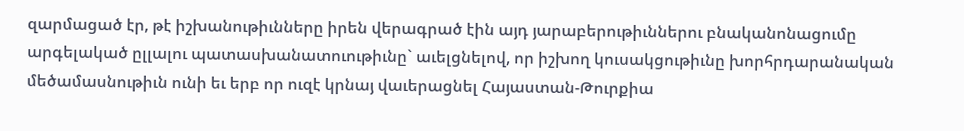զարմացած էր, թէ իշխանութիւնները իրեն վերագրած էին այդ յարաբերութիւններու բնականոնացումը արգելակած ըլլալու պատասխանատուութիւնը` աւելցնելով, որ իշխող կուսակցութիւնը խորհրդարանական մեծամասնութիւն ունի եւ երբ որ ուզէ կրնայ վաւերացնել Հայաստան-Թուրքիա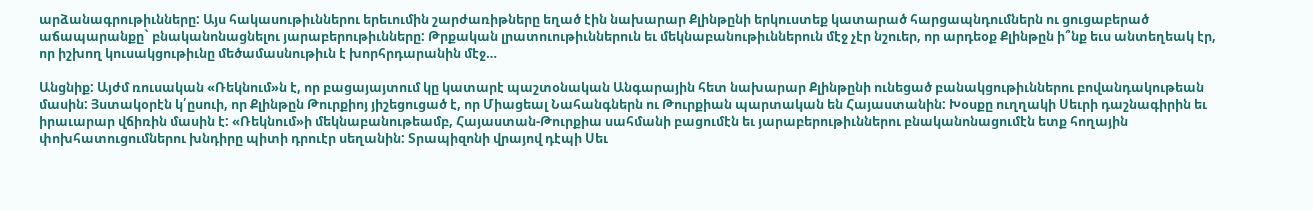արձանագրութիւնները: Այս հակասութիւններու երեւումին շարժառիթները եղած էին նախարար Քլինթընի երկուստեք կատարած հարցապնդումներն ու ցուցաբերած աճապարանքը` բնականոնացնելու յարաբերութիւնները: Թրքական լրատուութիւններուն եւ մեկնաբանութիւններուն մէջ չէր նշուեր, որ արդեօք Քլինթըն ի՞նք եւս անտեղեակ էր, որ իշխող կուսակցութիւնը մեծամասնութիւն է խորհրդարանին մէջ…

Անցնիք: Այժմ ռուսական «Ռեկնում»ն է, որ բացայայտում կը կատարէ պաշտօնական Անգարային հետ նախարար Քլինթընի ունեցած բանակցութիւններու բովանդակութեան մասին: Յստակօրէն կ՛ըսուի, որ Քլինթըն Թուրքիոյ յիշեցուցած է, որ Միացեալ Նահանգներն ու Թուրքիան պարտական են Հայաստանին: Խօսքը ուղղակի Սեւրի դաշնագիրին եւ իրաւարար վճիռին մասին է: «Ռեկնում»ի մեկնաբանութեամբ, Հայաստան-Թուրքիա սահմանի բացումէն եւ յարաբերութիւններու բնականոնացումէն ետք հողային փոխհատուցումներու խնդիրը պիտի դրուէր սեղանին: Տրապիզոնի վրայով դէպի Սեւ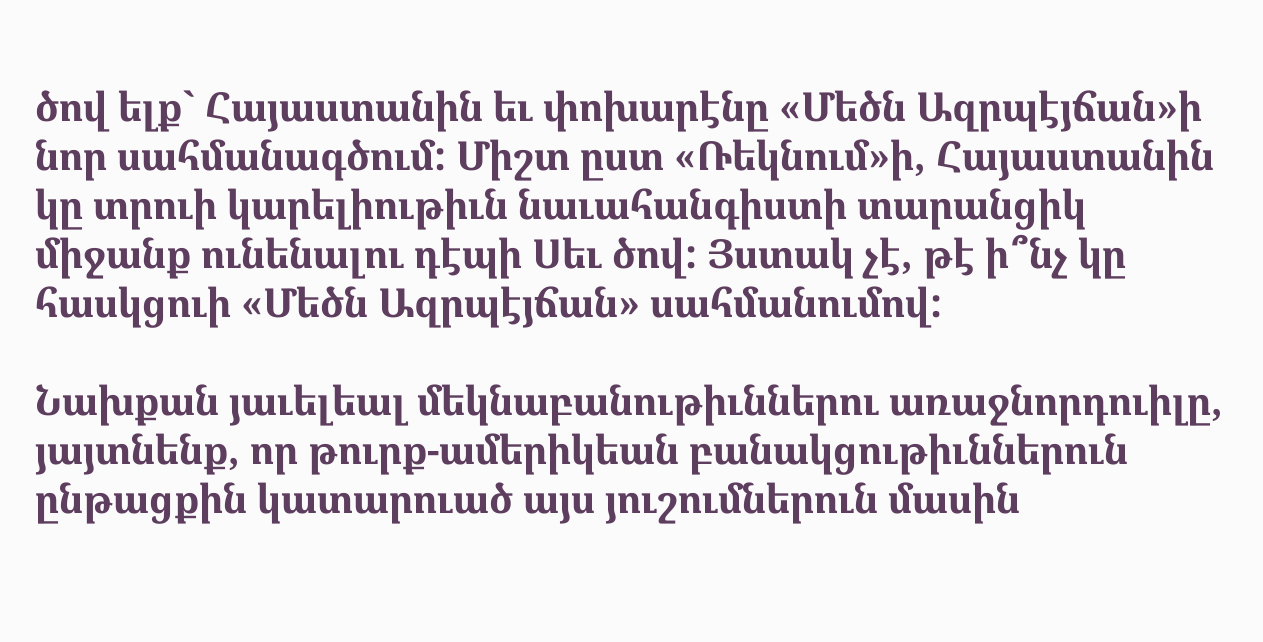ծով ելք` Հայաստանին եւ փոխարէնը «Մեծն Ազրպէյճան»ի նոր սահմանագծում: Միշտ ըստ «Ռեկնում»ի, Հայաստանին կը տրուի կարելիութիւն նաւահանգիստի տարանցիկ միջանք ունենալու դէպի Սեւ ծով: Յստակ չէ, թէ ի՞նչ կը հասկցուի «Մեծն Ազրպէյճան» սահմանումով:

Նախքան յաւելեալ մեկնաբանութիւններու առաջնորդուիլը, յայտնենք, որ թուրք-ամերիկեան բանակցութիւններուն ընթացքին կատարուած այս յուշումներուն մասին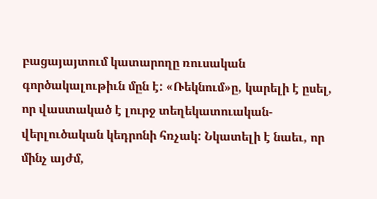բացայայտում կատարողը ռուսական գործակալութիւն մըն է: «Ռեկնում»ը, կարելի է ըսել, որ վաստակած է լուրջ տեղեկատուական-վերլուծական կեդրոնի հռչակ: Նկատելի է նաեւ, որ մինչ այժմ,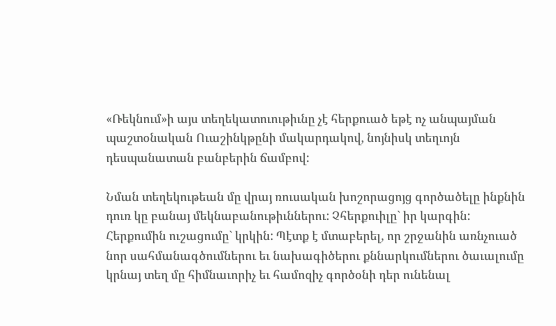«Ռեկնում»ի այս տեղեկատուութիւնը չէ հերքուած եթէ ոչ անպայման պաշտօնական Ուաշինկթընի մակարդակով, նոյնիսկ տեղւոյն դեսպանատան բանբերին ճամբով:

Նման տեղեկութեան մը վրայ ռուսական խոշորացոյց գործածելը ինքնին դուռ կը բանայ մեկնաբանութիւններու: Չհերքուիլը` իր կարգին: Հերքումին ուշացումը` կրկին: Պէտք է մտաբերել, որ շրջանին առնչուած նոր սահմանագծումներու եւ նախագիծերու քննարկումներու ծաւալումը կրնայ տեղ մը հիմնաւորիչ եւ համոզիչ գործօնի դեր ունենալ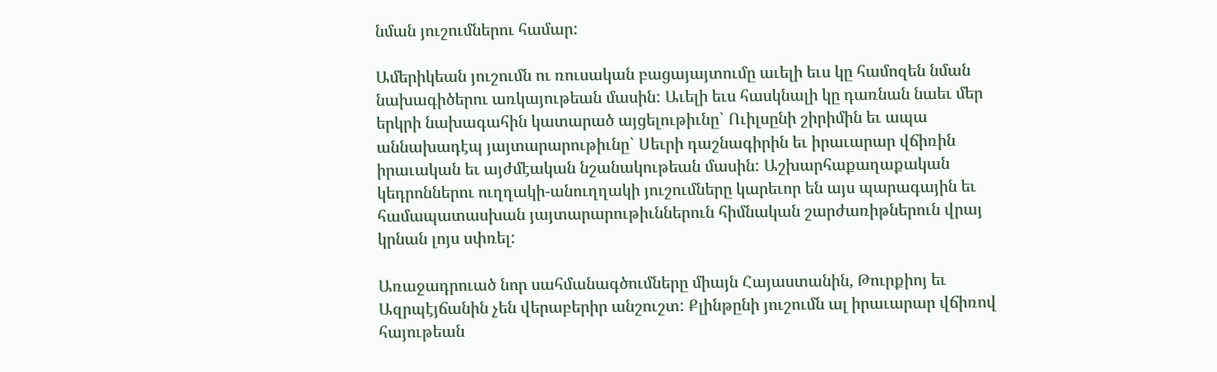նման յուշումներու համար:

Ամերիկեան յուշումն ու ռուսական բացայայտումը աւելի եւս կը համոզեն նման նախագիծերու առկայութեան մասին: Աւելի եւս հասկնալի կը դառնան նաեւ մեր երկրի նախագահին կատարած այցելութիւնը` Ուիլսընի շիրիմին եւ ապա աննախադէպ յայտարարութիւնը` Սեւրի դաշնագիրին եւ իրաւարար վճիռին իրաւական եւ այժմէական նշանակութեան մասին: Աշխարհաքաղաքական կեդրոններու ուղղակի-անուղղակի յուշումները կարեւոր են այս պարագային եւ համապատասխան յայտարարութիւններուն հիմնական շարժառիթներուն վրայ կրնան լոյս սփռել:

Առաջադրուած նոր սահմանագծումները միայն Հայաստանին, Թուրքիոյ եւ Ազրպէյճանին չեն վերաբերիր անշուշտ: Քլինթընի յուշումն ալ իրաւարար վճիռով հայութեան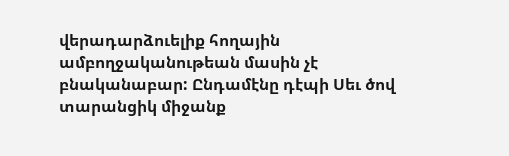վերադարձուելիք հողային ամբողջականութեան մասին չէ բնականաբար: Ընդամէնը դէպի Սեւ ծով տարանցիկ միջանք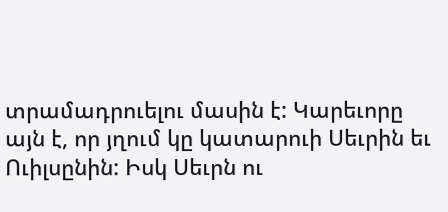տրամադրուելու մասին է: Կարեւորը այն է, որ յղում կը կատարուի Սեւրին եւ Ուիլսընին: Իսկ Սեւրն ու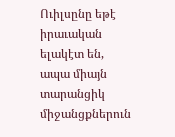Ուիլսընը եթէ իրաւական ելակէտ են, ապա միայն տարանցիկ միջանցքներուն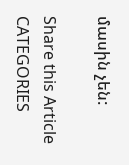մասին չեն:

Share this Article
CATEGORIES